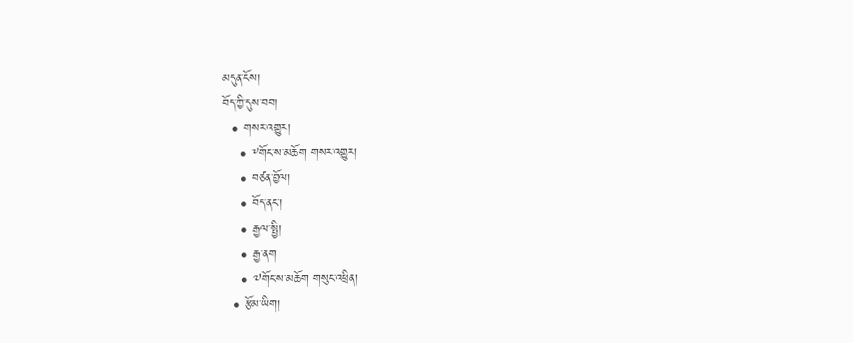མདུན་ངོས།
བོད་ཀྱི་དུས་བབ།
  • གསར་འགྱུར།
    • ༸གོང་ས་མཆོག གསར་འགྱུར།
    • བཙན་བྱོལ།
    • བོད་ནང་།
    • རྒྱལ་སྤྱི།
    • རྒྱ་ནག
    • ༧གོང་ས་མཆོག གསུང་འཕྲིན།
  • རྩོམ་ཡིག།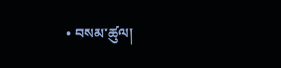• བསམ་ཚུལ།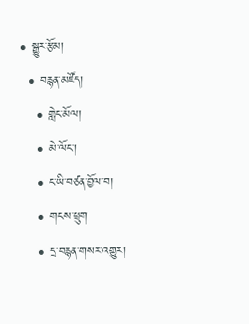• སྒྱུར་རྩོམ།
  • བརྙན་མཛོད།
    • གླེང་མོལ།
    • མེ་ལོང་།
    • ང་ཡི་བཙན་བྱོལ་བ།
    • གངས་ཕྲུག
    • དྲ་བརྙན་གསར་འགྱུར།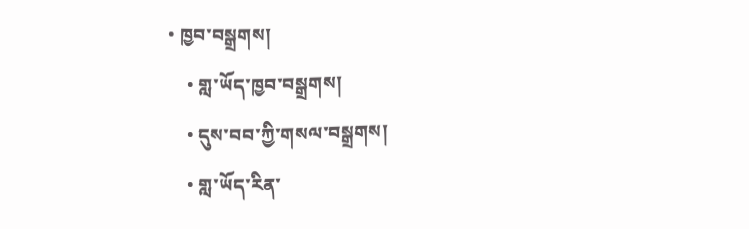• ཁྱབ་བསྒྲགས།
    • གླ་ཡོད་ཁྱབ་བསྒྲགས།
    • དུས་བབ་ཀྱི་གསལ་བསྒྲགས།
    • གླ་ཡོད་རིན་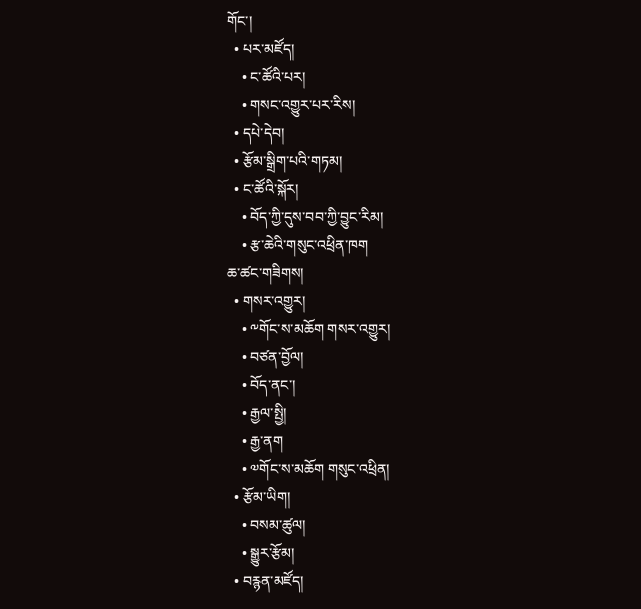གོང་།
  • པར་མཛོད།
    • ང་ཚོའི་པར།
    • གསང་འགྱུར་པར་རིས།
  • དཔེ་དེབ།
  • རྩོམ་སྒྲིག་པའི་གཏམ།
  • ང་ཚོའི་སྐོར།
    • བོད་ཀྱི་དུས་བབ་ཀྱི་བྱུང་རིམ།
    • རྩ་ཆེའི་གསུང་འཕྲིན་ཁག
ཆ་ཚང་གཟིགས།
  • གསར་འགྱུར།
    • ༸གོང་ས་མཆོག གསར་འགྱུར།
    • བཙན་བྱོལ།
    • བོད་ནང་།
    • རྒྱལ་སྤྱི།
    • རྒྱ་ནག
    • ༧གོང་ས་མཆོག གསུང་འཕྲིན།
  • རྩོམ་ཡིག།
    • བསམ་ཚུལ།
    • སྒྱུར་རྩོམ།
  • བརྙན་མཛོད།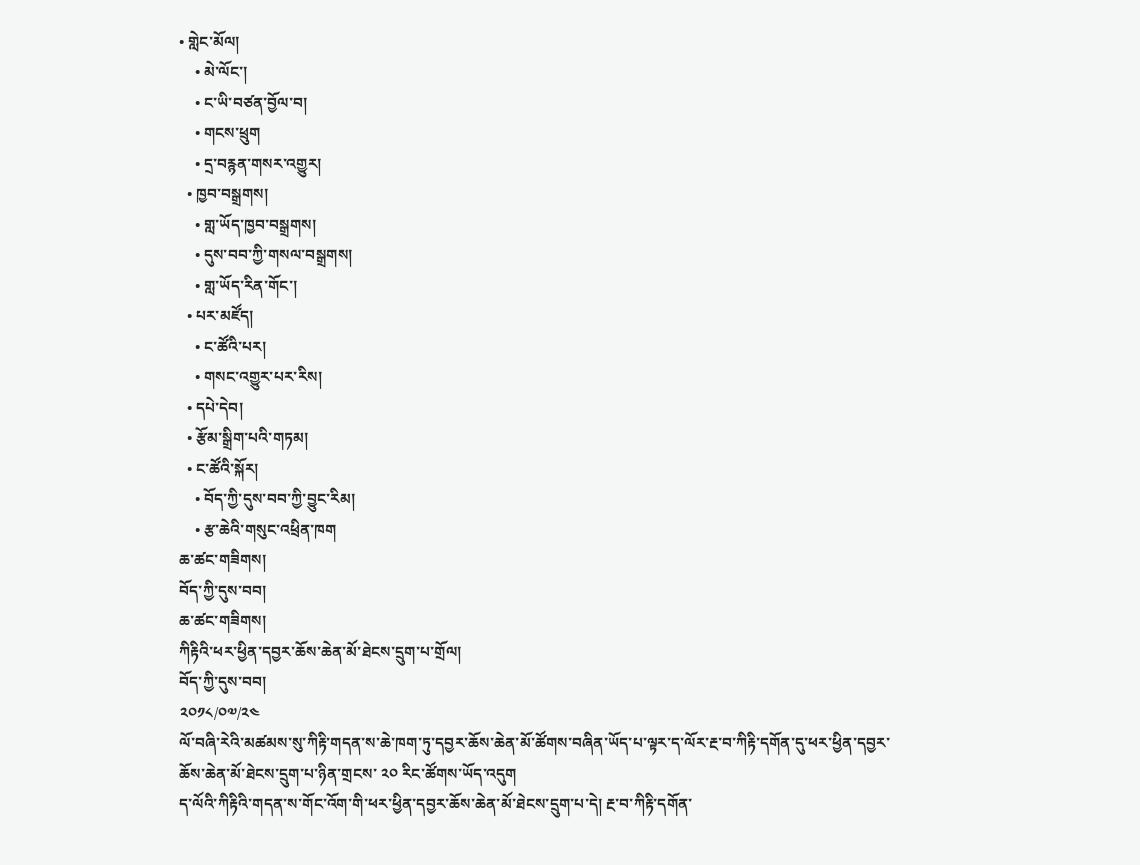• གླེང་མོལ།
    • མེ་ལོང་།
    • ང་ཡི་བཙན་བྱོལ་བ།
    • གངས་ཕྲུག
    • དྲ་བརྙན་གསར་འགྱུར།
  • ཁྱབ་བསྒྲགས།
    • གླ་ཡོད་ཁྱབ་བསྒྲགས།
    • དུས་བབ་ཀྱི་གསལ་བསྒྲགས།
    • གླ་ཡོད་རིན་གོང་།
  • པར་མཛོད།
    • ང་ཚོའི་པར།
    • གསང་འགྱུར་པར་རིས།
  • དཔེ་དེབ།
  • རྩོམ་སྒྲིག་པའི་གཏམ།
  • ང་ཚོའི་སྐོར།
    • བོད་ཀྱི་དུས་བབ་ཀྱི་བྱུང་རིམ།
    • རྩ་ཆེའི་གསུང་འཕྲིན་ཁག
ཆ་ཚང་གཟིགས།
བོད་ཀྱི་དུས་བབ།
ཆ་ཚང་གཟིགས།
ཀིརྟིའི་ཕར་ཕྱིན་དབྱར་ཆོས་ཆེན་མོ་ཐེངས་དྲུག་པ་གྲོལ།
བོད་ཀྱི་དུས་བབ།
༢༠༡༨/༠༧/༢༤
ལོ་བཞི་རེའི་མཚམས་སུ་ཀིརྟི་གདན་ས་ཆེ་ཁག་ཏུ་དབྱར་ཆོས་ཆེན་མོ་ཚོགས་བཞིན་ཡོད་པ་ལྟར་ད་ལོར་རྔ་བ་ཀིརྟི་དགོན་དུ་ཕར་ཕྱིན་དབྱར་ཆོས་ཆེན་མོ་ཐེངས་དྲུག་པ་ཉིན་གྲངས་ ༢༠ རིང་ཚོགས་ཡོད་འདུག
ད་ལོའི་ཀིརྟིའི་གདན་ས་གོང་འོག་གི་ཕར་ཕྱིན་དབྱར་ཆོས་ཆེན་མོ་ཐེངས་དྲུག་པ་དེ། རྔ་བ་ཀིརྟི་དགོན་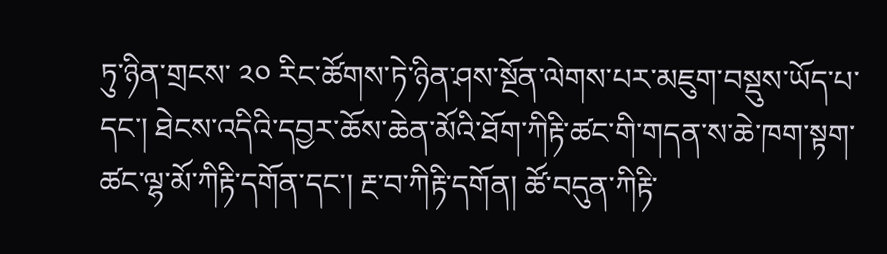ཏུ་ཉིན་གྲངས་ ༢༠ རིང་ཚོགས་ཏེ་ཉིན་ཤས་སྔོན་ལེགས་པར་མཇུག་བསྡུས་ཡོད་པ་དང་། ཐེངས་འདིའི་དབྱར་ཆོས་ཆེན་མོའི་ཐོག་ཀིརྟི་ཚང་གི་གདན་ས་ཆེ་ཁག་སྟག་ཚང་ལྷ་མོ་ཀིརྟི་དགོན་དང་། རྔ་བ་ཀིརྟི་དགོན། ཚོ་བདུན་ཀིརྟི་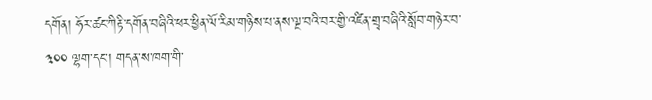དགོན། ཧོར་ཚང་ཀིརྟི་དགོན་བཞིའི་ཕར་ཕྱིན་ལོ་རིམ་གཉིས་པ་ནས་ལྔ་བའི་བར་གྱི་འཛིན་གྲྭ་བཞིའི་སློབ་གཉེར་བ་ ༣༠༠ ལྷག་དང་། གདན་ས་ཁག་གི་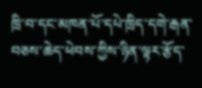ཁྲི་བ་དང་མཁན་པོ་དཔེ་ཁྲིད་དགེ་རྒན་བཅས་ཆེད་ཕེབས་ཀྱིས་ཉིན་ལྟར་རྩོད་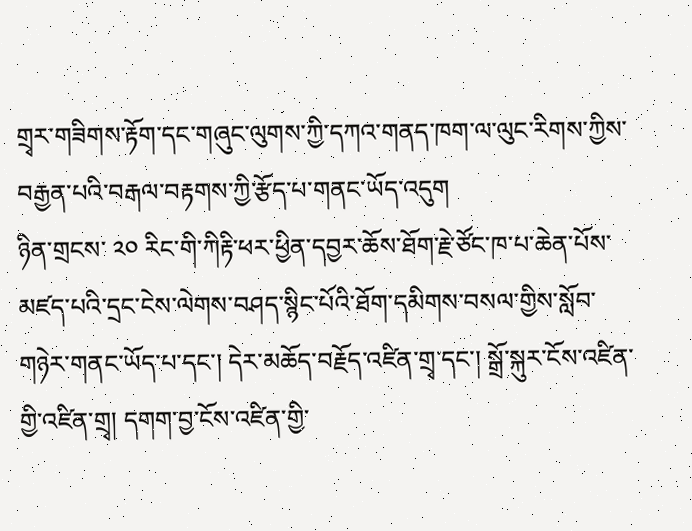གྲྭར་གཟིགས་རྟོག་དང་གཞུང་ལུགས་ཀྱི་དཀའ་གནད་ཁག་ལ་ལུང་རིགས་ཀྱིས་བརྒྱན་པའི་བརྒལ་བརྟགས་ཀྱི་རྩོད་པ་གནང་ཡོད་འདུག
ཉིན་གྲངས་ ༢༠ རིང་གི་ཀིརྟི་ཕར་ཕྱིན་དབྱར་ཆོས་ཐོག་རྗེ་ཙོང་ཁ་པ་ཆེན་པོས་མཛད་པའི་དྲང་ངེས་ལེགས་བཤད་སྙིང་པོའི་ཐོག་དམིགས་བསལ་གྱིས་སློབ་གཉེར་གནང་ཡོད་པ་དང་། དེར་མཆོད་བརྗོད་འཛིན་གྲྭ་དང་། སྒྲོ་སྐུར་ངོས་འཛིན་གྱི་འཛིན་གྲྭ། དགག་བྱ་ངོས་འཛིན་གྱི་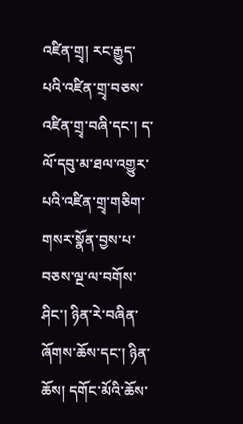འཛིན་གྲྭ། རང་རྒྱུད་པའི་འཛིན་གྲྭ་བཅས་འཛིན་གྲྭ་བཞི་དང་། ད་ལོ་དབུ་མ་ཐལ་འགྱུར་པའི་འཛིན་གྲྭ་གཅིག་གསར་སྣོན་བྱས་པ་བཅས་ལྔ་ལ་བགོས་ཤིང་། ཉིན་རེ་བཞིན་ཞོགས་ཆོས་དང་། ཉིན་ཆོས། དགོང་མོའི་ཆོས་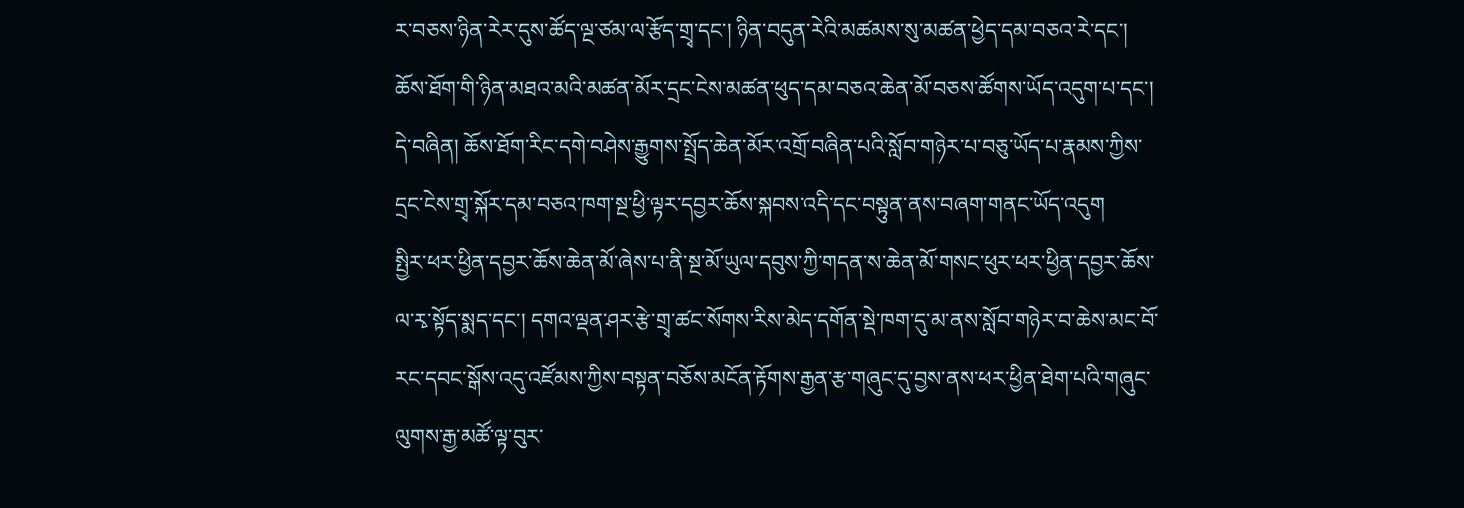ར་བཅས་ཉིན་རེར་དུས་ཚོད་ལྔ་ཙམ་ལ་རྩོད་གྲྭ་དང་། ཉིན་བདུན་རེའི་མཚམས་སུ་མཚན་ཕྱེད་དམ་བཅའ་རེ་དང་། ཆོས་ཐོག་གི་ཉིན་མཐའ་མའི་མཚན་མོར་དྲང་ངེས་མཚན་ཕུད་དམ་བཅའ་ཆེན་མོ་བཅས་ཚོགས་ཡོད་འདུག་པ་དང་། དེ་བཞིན། ཆོས་ཐོག་རིང་དགེ་བཤེས་རྒྱུགས་སྤྲོད་ཆེན་མོར་འགྲོ་བཞིན་པའི་སློབ་གཉེར་པ་བཅུ་ཡོད་པ་རྣམས་ཀྱིས་དྲང་ངེས་གྲྭ་སྐོར་དམ་བཅའ་ཁག་སྔ་ཕྱི་ལྟར་དབྱར་ཆོས་སྐབས་འདི་དང་བསྟུན་ནས་བཞག་གནང་ཡོད་འདུག
སྤྱིར་ཕར་ཕྱིན་དབྱར་ཆོས་ཆེན་མོ་ཞེས་པ་ནི་སྔ་མོ་ཡུལ་དབུས་ཀྱི་གདན་ས་ཆེན་མོ་གསང་ཕུར་ཕར་ཕྱིན་དབྱར་ཆོས་ལ་རྭ་སྟོད་སྨད་དང་། དགའ་ལྡན་ཤར་རྩེ་གྲྭ་ཚང་སོགས་རིས་མེད་དགོན་སྡེ་ཁག་དུ་མ་ནས་སློབ་གཉེར་བ་ཆེས་མང་བོ་རང་དབང་སྒོས་འདུ་འཛོམས་ཀྱིས་བསྟན་བཅོས་མངོན་རྟོགས་རྒྱན་རྩ་གཞུང་དུ་བྱས་ནས་ཕར་ཕྱིན་ཐེག་པའི་གཞུང་ལུགས་རྒྱ་མཚོ་ལྟ་བུར་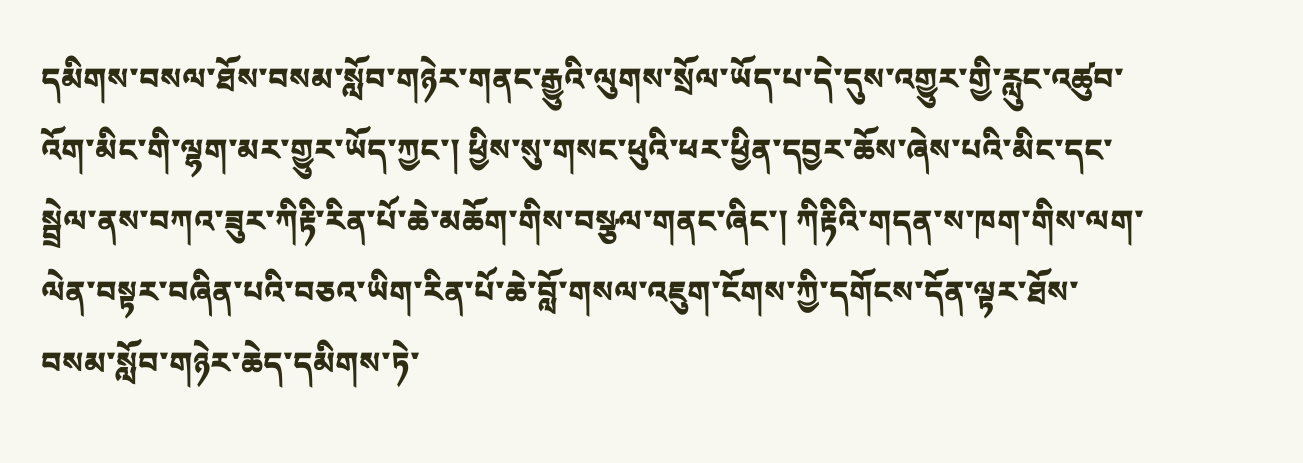དམིགས་བསལ་ཐོས་བསམ་སློབ་གཉེར་གནང་རྒྱུའི་ལུགས་སྲོལ་ཡོད་པ་དེ་དུས་འགྱུར་གྱི་རླུང་འཚུབ་འོག་མིང་གི་ལྷག་མར་གྱུར་ཡོད་ཀྱང་། ཕྱིས་སུ་གསང་ཕུའི་ཕར་ཕྱིན་དབྱར་ཆོས་ཞེས་པའི་མིང་དང་སྦྲེལ་ནས་བཀའ་ཟུར་ཀིརྟི་རིན་པོ་ཆེ་མཆོག་གིས་བསྩལ་གནང་ཞིང་། ཀིརྟིའི་གདན་ས་ཁག་གིས་ལག་ལེན་བསྟར་བཞིན་པའི་བཅའ་ཡིག་རིན་པོ་ཆེ་བློ་གསལ་འཇུག་ངོགས་ཀྱི་དགོངས་དོན་ལྟར་ཐོས་བསམ་སློབ་གཉེར་ཆེད་དམིགས་ཏེ་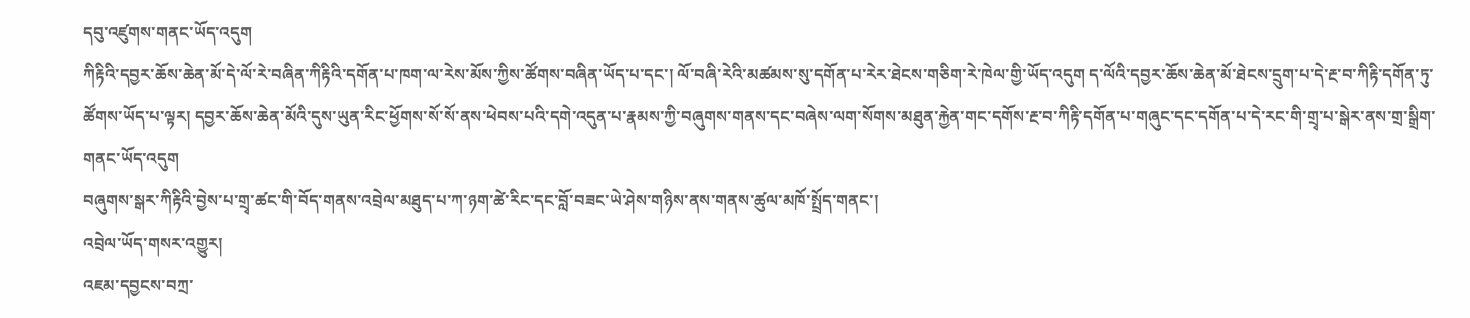དབུ་འཛུགས་གནང་ཡོད་འདུག
ཀིརྟིའི་དབྱར་ཆོས་ཆེན་མོ་དེ་ལོ་རེ་བཞིན་ཀིརྟིའི་དགོན་པ་ཁག་ལ་རེས་མོས་ཀྱིས་ཚོགས་བཞིན་ཡོད་པ་དང་། ལོ་བཞི་རེའི་མཚམས་སུ་དགོན་པ་རེར་ཐེངས་གཅིག་རེ་ཁེལ་གྱི་ཡོད་འདུག ད་ལོའི་དབྱར་ཆོས་ཆེན་མོ་ཐེངས་དྲུག་པ་དེ་རྔ་བ་ཀིརྟི་དགོན་ཏུ་ཚོགས་ཡོད་པ་ལྟར། དབྱར་ཆོས་ཆེན་མོའི་དུས་ཡུན་རིང་ཕྱོགས་སོ་སོ་ནས་ཕེབས་པའི་དགེ་འདུན་པ་རྣམས་ཀྱི་བཞུགས་གནས་དང་བཞེས་ལག་སོགས་མཐུན་རྐྱེན་གང་དགོས་རྔ་བ་ཀིརྟི་དགོན་པ་གཞུང་དང་དགོན་པ་དེ་རང་གི་གྲྭ་པ་སྒེར་ནས་གྲ་སྒྲིག་གནང་ཡོད་འདུག
བཞུགས་སྒར་ཀིརྟིའི་བྱེས་པ་གྲྭ་ཚང་གི་བོད་གནས་འབྲེལ་མཐུད་པ་ཀ་ཉག་ཚེ་རིང་དང་བློ་བཟང་ཡེ་ཤེས་གཉིས་ནས་གནས་ཚུལ་མཁོ་སྤྲོད་གནང་།
འབྲེལ་ཡོད་གསར་འགྱུར།
འཇམ་དབྱངས་བཀྲ་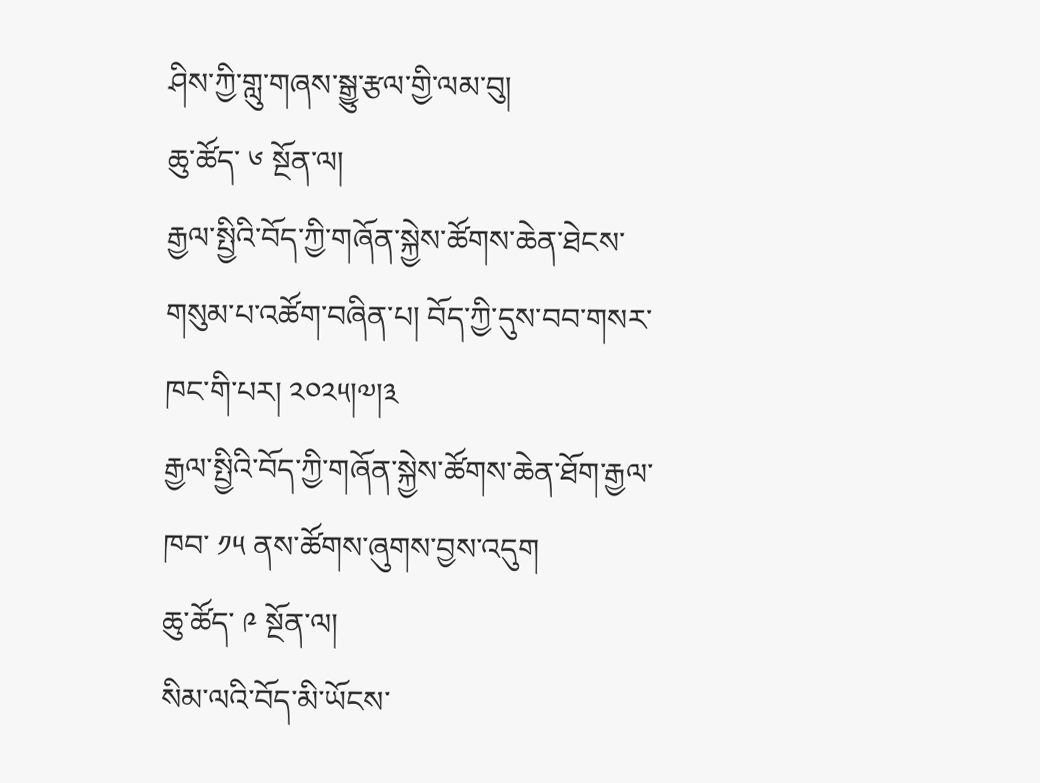ཤིས་ཀྱི་གླུ་གཞས་སྒྱུ་རྩལ་གྱི་ལམ་བུ།
ཆུ་ཚོད་ ༦ སྔོན་ལ།
རྒྱལ་སྤྱིའི་བོད་ཀྱི་གཞོན་སྐྱེས་ཚོགས་ཆེན་ཐེངས་གསུམ་པ་འཚོག་བཞིན་པ། བོད་ཀྱི་དུས་བབ་གསར་ཁང་གི་པར། ༢༠༢༥།༧།༣
རྒྱལ་སྤྱིའི་བོད་ཀྱི་གཞོན་སྐྱེས་ཚོགས་ཆེན་ཐོག་རྒྱལ་ཁབ་ ༡༥ ནས་ཚོགས་ཞུགས་བྱས་འདུག
ཆུ་ཚོད་ ༩ སྔོན་ལ།
སིམ་ལའི་བོད་མི་ཡོངས་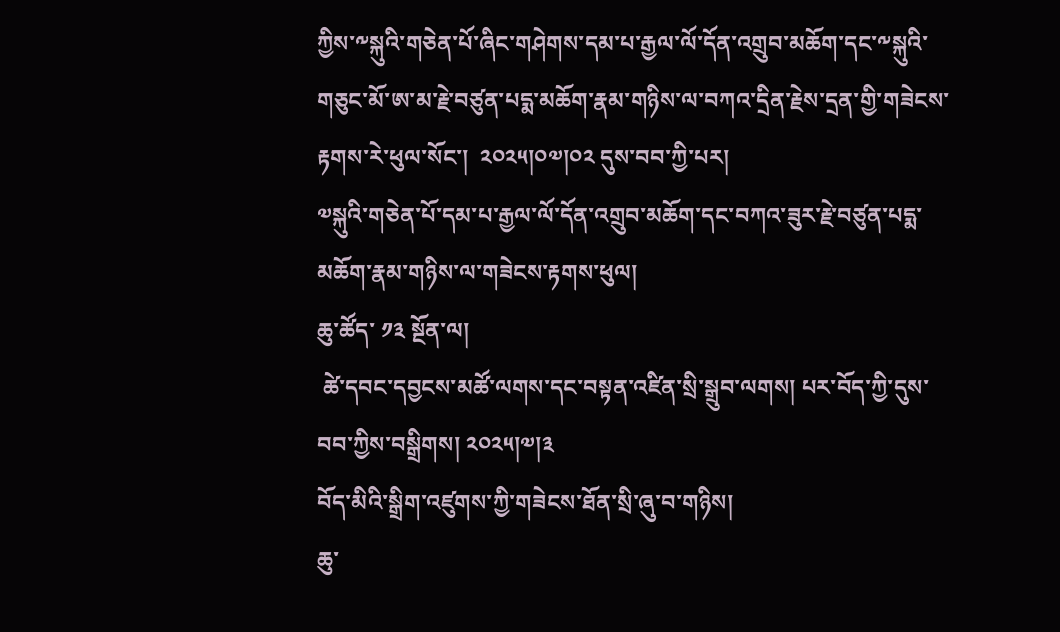ཀྱིས་༸སྐུའི་གཅེན་པོ་ཞིང་གཤེགས་དམ་པ་རྒྱལ་ལོ་དོན་འགྲུབ་མཆོག་དང་༸སྐུའི་གཅུང་མོ་ཨ་མ་རྗེ་བཙུན་པདྨ་མཆོག་རྣམ་གཉིས་ལ་བཀའ་དྲིན་རྗེས་དྲན་གྱི་གཟེངས་རྟགས་རེ་ཕུལ་སོང་།  ༢༠༢༥།༠༧།༠༢ དུས་བབ་ཀྱི་པར།
༧སྐུའི་གཅེན་པོ་དམ་པ་རྒྱལ་ལོ་དོན་འགྲུབ་མཆོག་དང་བཀའ་ཟུར་རྗེ་བཙུན་པདྨ་མཆོག་རྣམ་གཉིས་ལ་གཟེངས་རྟགས་ཕུལ།
ཆུ་ཚོད་ ༡༣ སྔོན་ལ།
 ཚེ་དབང་དབྱངས་མཚོ་ལགས་དང་བསྟན་འཛིན་སྲི་སྒྲུབ་ལགས། པར་བོད་ཀྱི་དུས་བབ་ཀྱིས་བསྒྲིགས། ༢༠༢༥།༧།༣
བོད་མིའི་སྒྲིག་འཛུགས་ཀྱི་གཟེངས་ཐོན་སྲི་ཞུ་བ་གཉིས།
ཆུ་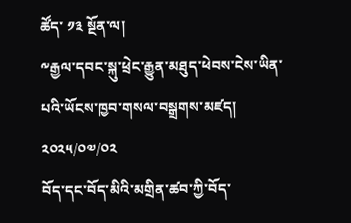ཚོད་ ༡༣ སྔོན་ལ།
༸རྒྱལ་དབང་སྐུ་ཕྲེང་རྒྱུན་མཐུད་ཕེབས་ངེས་ཡིན་པའི་ཡོངས་ཁྱབ་གསལ་བསྒྲགས་མཛད།
༢༠༢༥/༠༧/༠༢
བོད་དང་བོད་མིའི་མགྲིན་ཚབ་ཀྱི་བོད་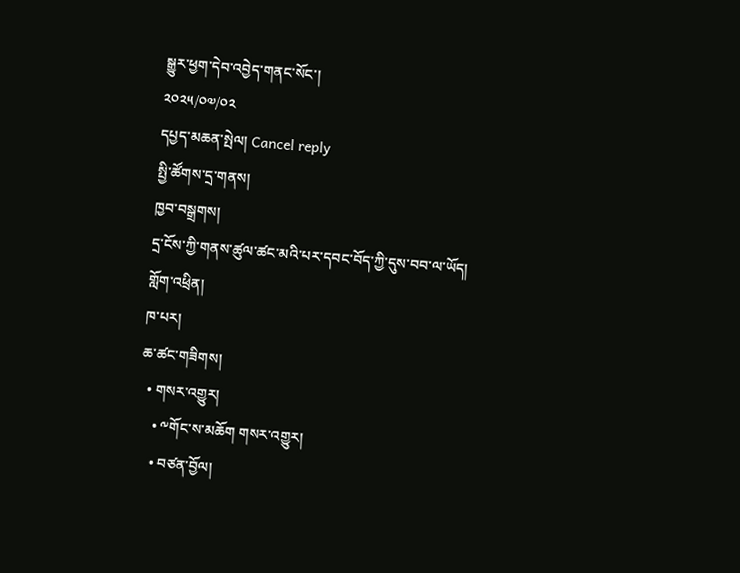སྒྱུར་ཕྱག་དེབ་འབྱེད་གནང་སོང་།
༢༠༢༥/༠༧/༠༢
དཔྱད་མཆན་སྤེལ། Cancel reply
སྤྱི་ཚོགས་དྲ་གནས།
ཁྱབ་བསྒྲགས།
དྲ་ངོས་ཀྱི་གནས་ཚུལ་ཚང་མའི་པར་དབང་བོད་ཀྱི་དུས་བབ་ལ་ཡོད།
གློག་འཕྲིན།
ཁ་པར།
ཆ་ཚང་གཟིགས།
  • གསར་འགྱུར།
    • ༸གོང་ས་མཆོག གསར་འགྱུར།
    • བཙན་བྱོལ།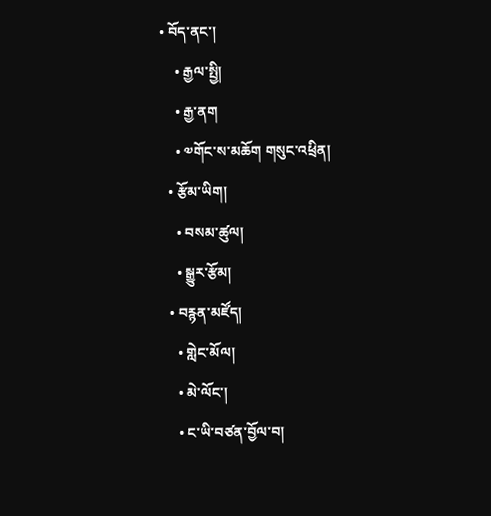• བོད་ནང་།
    • རྒྱལ་སྤྱི།
    • རྒྱ་ནག
    • ༧གོང་ས་མཆོག གསུང་འཕྲིན།
  • རྩོམ་ཡིག།
    • བསམ་ཚུལ།
    • སྒྱུར་རྩོམ།
  • བརྙན་མཛོད།
    • གླེང་མོལ།
    • མེ་ལོང་།
    • ང་ཡི་བཙན་བྱོལ་བ།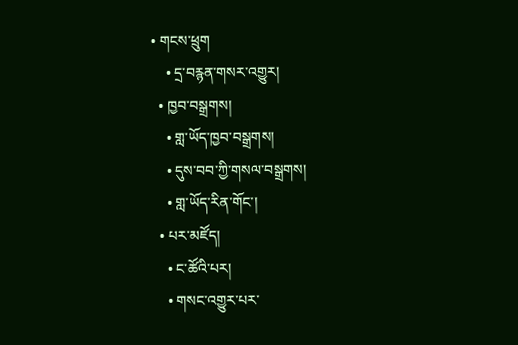• གངས་ཕྲུག
    • དྲ་བརྙན་གསར་འགྱུར།
  • ཁྱབ་བསྒྲགས།
    • གླ་ཡོད་ཁྱབ་བསྒྲགས།
    • དུས་བབ་ཀྱི་གསལ་བསྒྲགས།
    • གླ་ཡོད་རིན་གོང་།
  • པར་མཛོད།
    • ང་ཚོའི་པར།
    • གསང་འགྱུར་པར་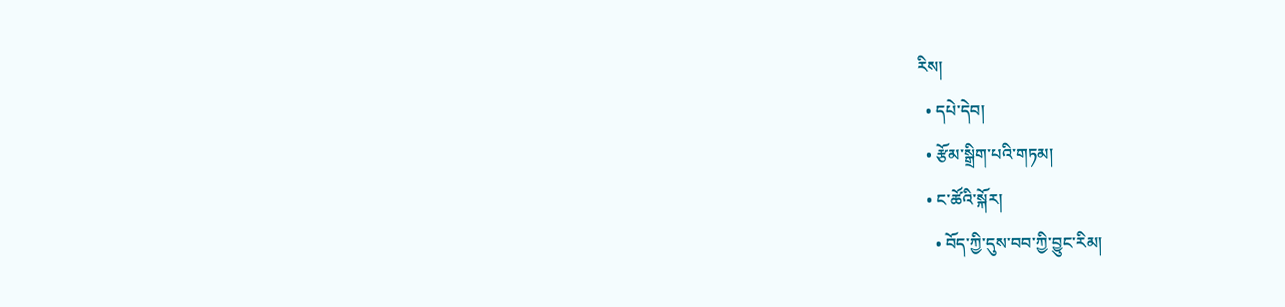རིས།
  • དཔེ་དེབ།
  • རྩོམ་སྒྲིག་པའི་གཏམ།
  • ང་ཚོའི་སྐོར།
    • བོད་ཀྱི་དུས་བབ་ཀྱི་བྱུང་རིམ།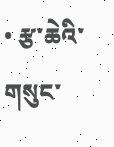• རྩ་ཆེའི་གསུང་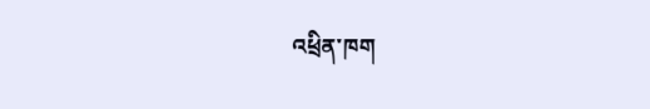འཕྲིན་ཁག